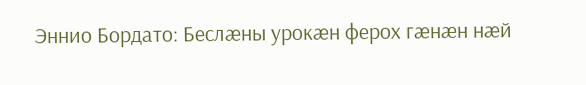Эннио Бордато: Беслӕны урокӕн ферох гӕнӕн нӕй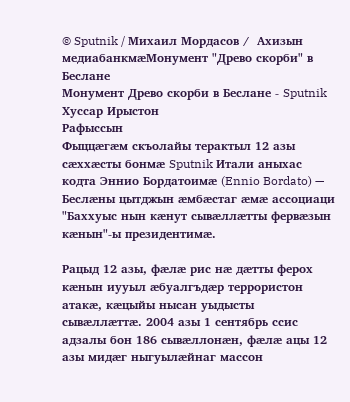© Sputnik / Михаил Мордасов /  Ахизын медиабанкмæМонумент "Древо скорби" в Беслане
Монумент Древо скорби в Беслане - Sputnik Хуссар Ирыстон
Рафыссын
Фыццӕгӕм скъолайы терактыл 12 азы сӕххӕсты бонмӕ Sputnik Итали аныхас кодта Эннио Бордатоимӕ (Ennio Bordato) — Беслӕны цытджын ӕмбӕстаг ӕмӕ ассоциаци "Баххуыс нын кӕнут сывӕллӕтты фервӕзын кӕнын"-ы президентимӕ.

Рацыд 12 азы, фӕлӕ рис нӕ дӕтты ферох кӕнын иууыл ӕбуалгъдӕр террористон атакӕ, кӕцыйы нысан уыдысты сывӕллӕттӕ. 2004 азы 1 сентябрь ссис адзалы бон 186 сывӕллонӕн, фӕлӕ ацы 12 азы мидӕг ныгуылӕйнаг массон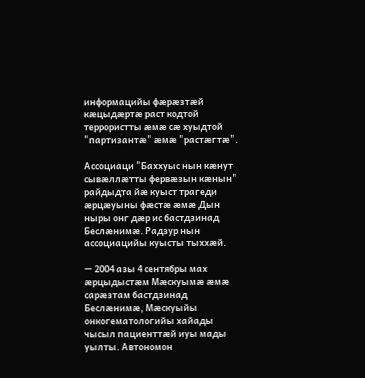информацийы фӕрӕзтӕй кӕцыдӕртӕ раст кодтой террористты ӕмӕ сӕ хуыдтой "партизантӕ" ӕмӕ "растӕгтӕ".

Ассоциаци "Баххуыс нын кӕнут сывӕллӕтты фервӕзын кӕнын" райдыдта йӕ куыст трагеди ӕрцӕуыны фӕстӕ ӕмӕ Дын ныры онг дӕр ис бастдзинад Беслӕнимӕ. Радзур нын ассоциацийы куысты тыххӕй.

— 2004 азы 4 сентябры мах ӕрцыдыстӕм Мӕскуымӕ ӕмӕ сарӕзтам бастдзинад Беслӕнимӕ, Мӕскуыйы онкогематологийы хайады чысыл пациенттӕй иуы мады уылты. Автономон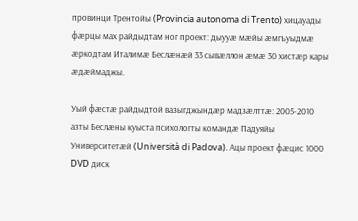провинци Трентойы (Provincia autonoma di Trento) хицауады фӕрцы мах райдыдтам ног проект: дыууӕ мӕйы ӕмгъуыдмӕ ӕркодтам Италимӕ Беслӕнӕй 33 сывӕллон ӕмӕ 30 хистӕр кары ӕдӕймаджы.

Уый фӕстӕ райдыдтой вазыгджындӕр мадзӕлттӕ: 2005-2010 азты Беслӕны куыста психологты командӕ Падуяйы Университетӕй (Università di Padova). Ацы проект фӕцис 1000 DVD диск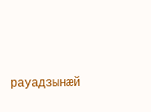рауадзынӕй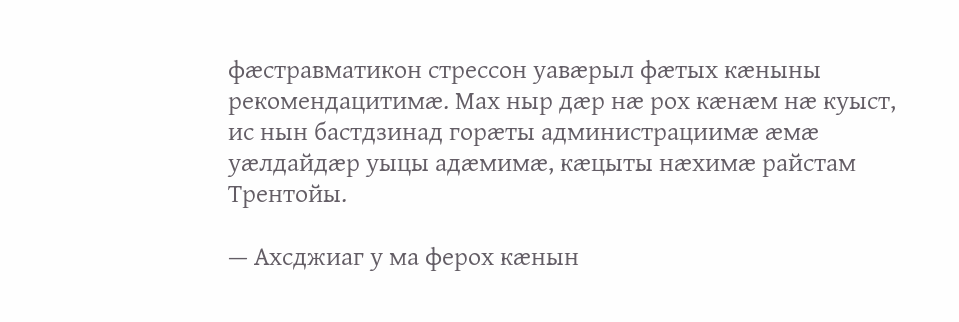фӕстравматикон стрессон уавӕрыл фӕтых кӕныны рекомендацитимӕ. Мах ныр дӕр нӕ рох кӕнӕм нӕ куыст, ис нын бастдзинад горӕты администрациимӕ ӕмӕ уӕлдайдӕр уыцы адӕмимӕ, кӕцыты нӕхимӕ райстам Трентойы.

— Ахсджиаг у ма ферох кӕнын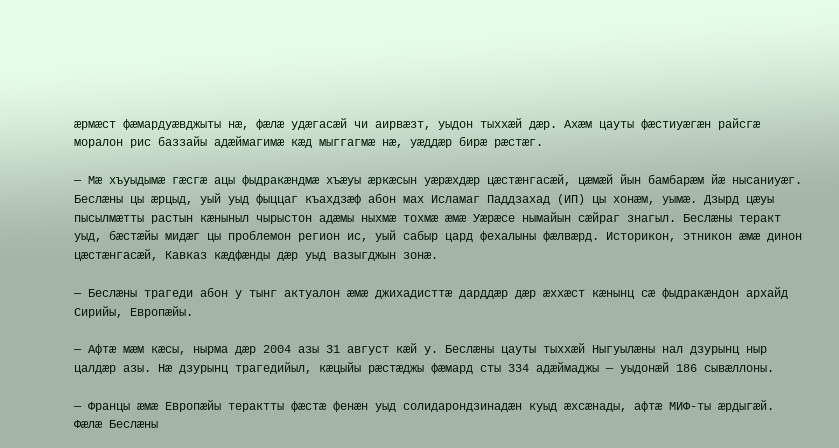ӕрмӕст фӕмардуӕвджыты нӕ, фӕлӕ удӕгасӕй чи аирвӕзт, уыдон тыххӕй дӕр. Ахӕм цауты фӕстиуӕгӕн райсгӕ моралон рис баззайы адӕймагимӕ кӕд мыггагмӕ нӕ, уӕддӕр бирӕ рӕстӕг.

— Мӕ хъуыдымӕ гӕсгӕ ацы фыдракӕндмӕ хъӕуы ӕркӕсын уӕрӕхдӕр цӕстӕнгасӕй, цӕмӕй йын бамбарӕм йӕ нысаниуӕг. Беслӕны цы ӕрцыд, уый уыд фыццаг къахдзӕф абон мах Исламаг Паддзахад (ИП) цы хонӕм, уымӕ. Дзырд цӕуы пысылмӕтты растын кӕныныл чырыстон адӕмы ныхмӕ тохмӕ ӕмӕ Уӕрӕсе нымайын сӕйраг знагыл. Беслӕны теракт уыд, бӕстӕйы мидӕг цы проблемон регион ис, уый сабыр цард фехалыны фӕлвӕрд. Историкон, этникон ӕмӕ динон цӕстӕнгасӕй, Кавказ кӕдфӕнды дӕр уыд вазыгджын зонӕ.

— Беслӕны трагеди абон у тынг актуалон ӕмӕ джихадисттӕ дарддӕр дӕр ӕххӕст кӕнынц сӕ фыдракӕндон архайд Сирийы, Европӕйы.

— Афтӕ мӕм кӕсы, нырма дӕр 2004 азы 31 август кӕй у. Беслӕны цауты тыххӕй Ныгуылӕны нал дзурынц ныр цалдӕр азы. Нӕ дзурынц трагедийыл, кӕцыйы рӕстӕджы фӕмард сты 334 адӕймаджы — уыдонӕй 186 сывӕллоны.

— Францы ӕмӕ Европӕйы терактты фӕстӕ фенӕн уыд солидарондзинадӕн куыд ӕхсӕнады, афтӕ МИФ-ты ӕрдыгӕй. Фӕлӕ Беслӕны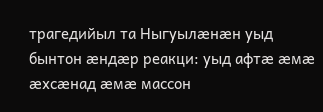трагедийыл та Ныгуылӕнӕн уыд бынтон ӕндӕр реакци: уыд афтӕ ӕмӕ ӕхсӕнад ӕмӕ массон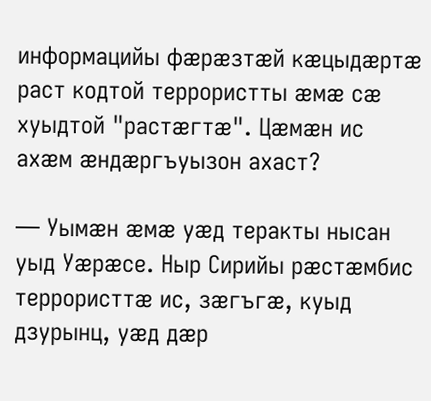информацийы фӕрӕзтӕй кӕцыдӕртӕ раст кодтой террористты ӕмӕ сӕ хуыдтой "растӕгтӕ". Цӕмӕн ис ахӕм ӕндӕргъуызон ахаст?

— Уымӕн ӕмӕ уӕд теракты нысан уыд Уӕрӕсе. Ныр Сирийы рӕстӕмбис террористтӕ ис, зӕгъгӕ, куыд дзурынц, уӕд дӕр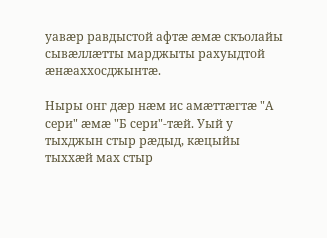уавӕр равдыстой афтӕ ӕмӕ скъолайы сывӕллӕтты марджыты рахуыдтой ӕнӕаххосджынтӕ.

Ныры онг дӕр нӕм ис амӕттӕгтӕ "А сери" ӕмӕ "Б сери"-тӕй. Уый у тыхджын стыр рӕдыд, кӕцыйы тыххӕй мах стыр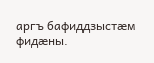аргъ бафиддзыстӕм фидӕны.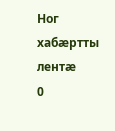Ног хабӕртты лентӕ
0